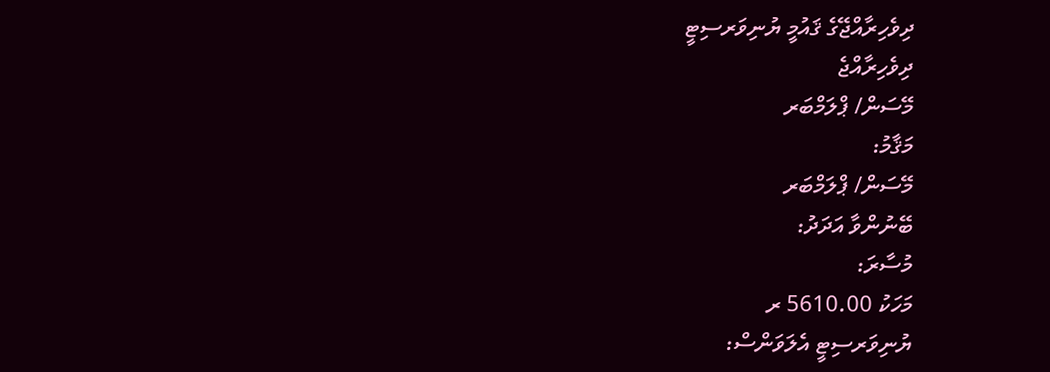ދިވެހިރާއްޖޭގެ ޤައުމީ ޔުނިވަރސިޓީ
ދިވެހިރާއްޖެ
މޭސަން/ ޕްލަމްބަރ
މަޤާމު:
މޭސަން/ ޕްލަމްބަރ
ބޭނުންވާ އަދަދު:
މުސާރަ:
މަހަކު 5610.00 ރ
ޔުނިވަރސިޓީ އެލަވަންސް: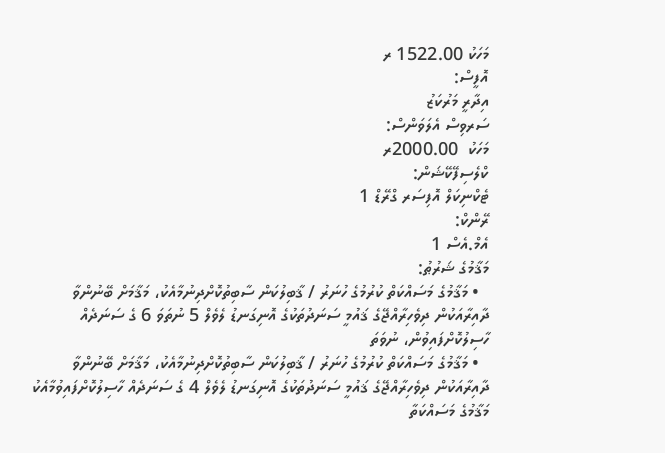މަހަކު 1522.00 ރ
އޮފީސް:
އިދާރީ މަރުކަޒު
ސަރވިސް އެލަވަންސް:
މަހަކު  2000.00ރ
ކްލެސިފޭކޭޝަން:
ޓެކްނިކަލް އޮފިސަރ ގްރޭޑް 1
ރޭންކް:
އެމް.އެސް 1
މަޤާމުގެ ޝަރުޠު:
  • މަޤާމުގެ މަސައްކަތް ކުރުމުގެ ހުނަރު / ޤާބިލުކަން ސާބިތުކޮށްދިނުމާއެކު، މަޤާމަށް ބޭނުންވާ ދާއިރާއަކުން ދިވެހިރާއްޖޭގެ ޤައުމީ ސަނަދުތަކުގެ އޮނިގަނޑު ލެވެލް 5 ނުތަވަ 6 ގެ ސަނަދެއް ހާސިލުކޮށްފައިވުން، ނުވަތަ
  • މަޤާމުގެ މަސައްކަތް ކުރުމުގެ ހުނަރު / ޤާބިލުކަން ސާބިތުކޮށްދިނުމާއެކު، މަޤާމަށް ބޭނުންވާ ދާއިރާއަކުން ދިވެހިރާއްޖޭގެ ޤައުމީ ސަނަދުތަކުގެ އޮނިގަނޑު ލެވެލް 4 ގެ ސަނަދެއް ހާސިލުކޮށްފައިވުމާއެކު މަޤާމުގެ މަސައްކަތާ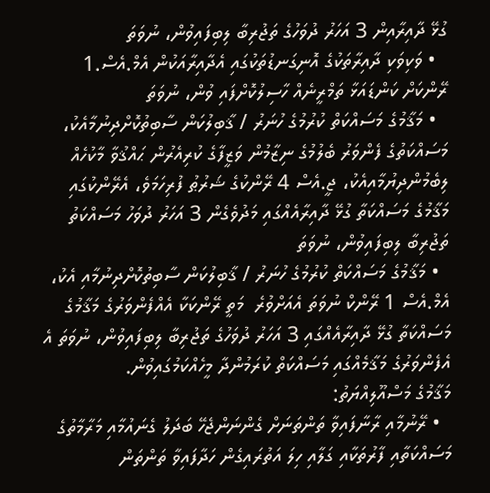ގުޅޭ ދާއިރާއިން 3 އަހަރު ދުވަހުގެ ތަޖުރިބާ ލިބިފައިވުން، ނުވަތަ
  • ވަކިވަކި ދާއިރާތަކުގެ އޮނިގަނޑުތަކުގައި އެދާއިރާއަކުން އެމް.އެސް.1 ރޭންކަށް ކަންޑައަޅާ ތަމްރީނެއް ހާސިލުކޮށްފައި ވުން، ނުވަތަ
  • މަޤާމުގެ މަސައްކަތް ކުރުމުގެ ހުނަރު / ޤާބިލުކަން ސާބިތުކޮށްދިނުމާއެކު، މަސައްކަތުގެ ފެންވަރު ބެލުމުގެ ނިޒާމުން ވަޒީފާގެ ކުރިއެރުން ޙައްޤުވާ މާކުހެއް ލިބެމުންދިޔުމާއިއެކު، ޖީ.އެސް 4 ރޭންކުގެ ޝަރުޠު ފުރިހަމަވެ، އެރޭންކުގައި މަޤާމުގެ މަސައްކަތާ ގުޅޭ ދާއިރާއެއްގައި މަދުވެގެން 3 އަހަރު ދުވަހު މަސައްކަތު ތަޖުރިބާ ލިބިފައިވުން، ނުވަތަ
  • މަޤާމުގެ މަސައްކަތް ކުރުމުގެ ހުނަރު / ޤާބިލުކަން ސާބިތުކޮށްދިނުމާއި އެކު، އެމް.އެސް 1 ރޭންކް ނުވަތަ އެއަށްވުރެ  މަތީ ރޭންކަކާ އެއްފެންވަރުގެ މަޤާމުގެ މަސައްކަތާ ގުޅޭ ދާއިރާއެއްގައި 3 އަހަރު ދުވަހުގެ ތަޖުރިބާ ލިބިފައިވުން، ނުވަތަ އެ އެފެންވަރުގެ މަޤާމެއްގައި މަސައްކަތް ކުރަމުންދާ މީހެއްކަމުގައިވުން.
މަޤާމުގެ މަސްއޫލިއްޔަތު:
  • ރޭނުމާއި ރާނާފައިވާ ތަންތަނަށް ގެންނަންޖެހޭ ބަދަލު ގެނައުމާއި މަރާމާތުގެ މަސައްކަތާއި ފާރުތަކާއި ގަލާއި ހިލަ އަތުރައިގެން ހަދާފައިވާ ތަންތަން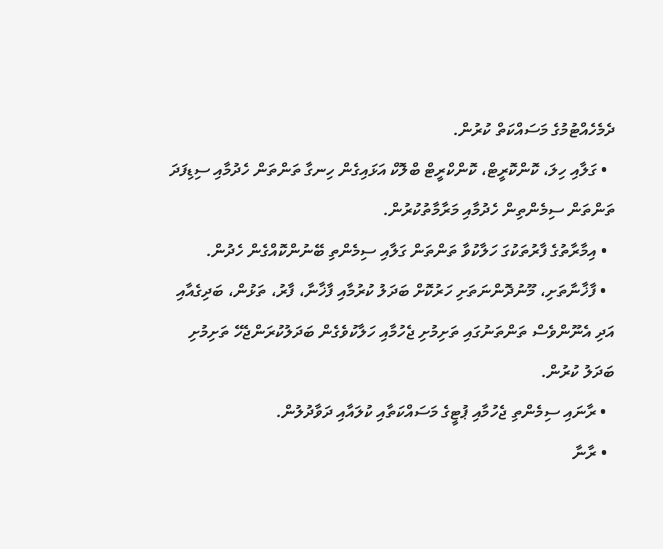ދެމެހެއްޓުމުގެ މަސައްކަތް ކުރުން.
  • ގަލާއި ހިލަ، ކޮންކޮރީޓް، ކޮންކްރީޓް ބްލޮކް އަޅައިގެން ހިނގާ ތަންތަން ހެދުމާއި ސިޑިފަދަ ތަންތަން ސިމެންތިން ހެދުމާއި މަރާމާތުކުރުން.
  • އިމާރާތުގެ ފާރުތަކުގަ ހަލާކުވާ ތަންތަން ގަލާއި ސިމެންތި ބޭނުންކޮއްގެން ހެދުން.
  • ފާޚާނާތަށި، މޫނުދޮންނަތަށި ހަރުކޮށް ބަދަލު ކުރުމާއި ފާޚާނާ، ފާރު، ތަޅުން، ބަދިގެއާއި އަދި އެނޫންވެސް ތަންތަނުގައި ތަށިމުށި ޖެހުމާއި ހަލާކުވެގެން ބަދަލުކުރަންޖެހޭ ތަށިމުށި ބަދަލު ކުރުން.
  • ރާނައި ސިމެންތި ޖެހުމާއި ޕުޓީގެ މަސައްކަތާއި ކުލައާއި ދަވާދުލުން.
  • ރާނާ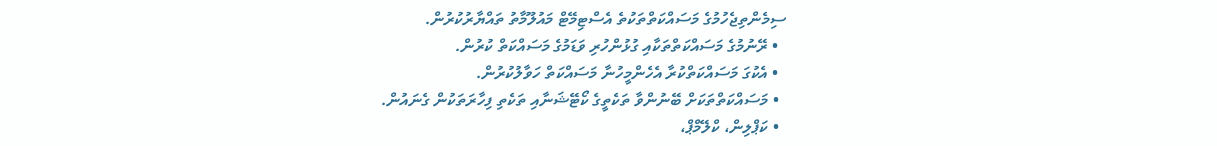ސިމެންތިޖެހުމުގެ މަސައްކަތްތަކުތެ އެސްޓިމޭޓް މައުލޫމާތު ތައްޔާރުކުރުން.
  • ރޭނުމުގެ މަސައްކަތްތަކާއި ގުޅުންހުރި ވަޑަމުގެ މަސައްކަތް ކުރުން.
  • އެކުގަ މަސައްކަތްކުރާ އެހެންމީހުނާ މަސައްކަތް ހަވާލުކުރުން.
  • މަސައްކަތްތަކަށް ބޭނުންވާ ތަކެތީގެ ކޯޓޭޝަނާއި ތަކެތި ފިހާރަތަކުން ގެނައުން.
  • ކަޕްލިން، ކްލޭމްޕް،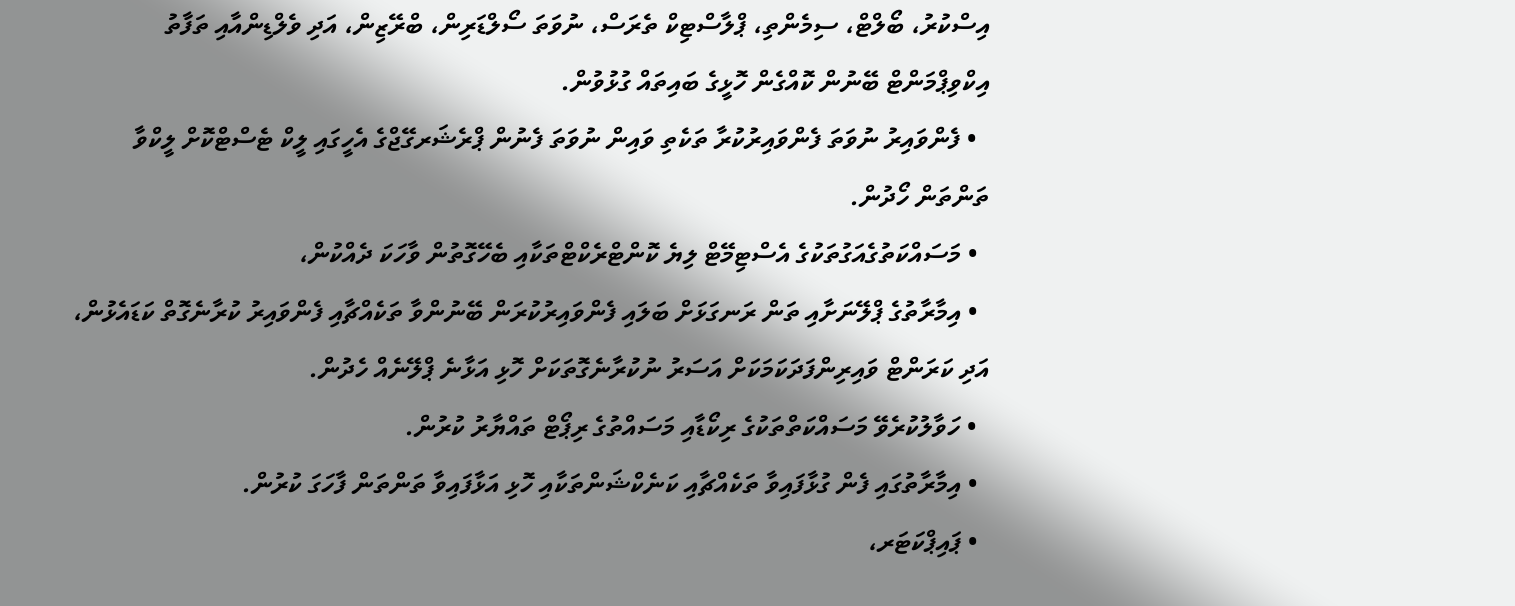އިސްކުރު، ބޯލްޓް، ސިމެންތި، ޕްލާސްޓިކް ތެރަސް، ނުވަތަ ސޯލްޑަރިން، ބްރޭޒިން، އަދި ވެލްޑިންއާއި ތަފާތު އިކްވިޕްމަންޓް ބޭނުން ކޮއްގެން ހޮޅީގެ ބައިތައް ގުޅުވުން.
  • ފެންވައިރު ނުވަތަ ފެންވައިރުކުރާ ތަކެތި ވައިން ނުވަތަ ފެނުން ޕްރެޝަރގޭޖްގެ އެހީގައި ލީކް ޓެސްޓްކޮށް ލީކްވާ ތަންތަން ހޯދުން.
  • މަސައްކަތުގެއަގުތަކުގެ އެސްޓިމޭޓް ލިޔެ ކޮންޓްރެކްޓްތަކާއި ބެހޭގޮތުން ވާހަކަ ދެއްކުން،
  • އިމާރާތުގެ ޕްލޭނަށާއި ތަން ރަނގަޅަށް ބަލައި ފެންވައިރުކުރަން ބޭނުންވާ ތަކެއްޗާއި ފެންވައިރު ކުރާނެގޮތް ކަޑައެޅުން، އަދި ކަރަންޓް ވައިރިންފަދަކަމަކަށް އަސަރު ނުކުރާނެގޮތަކަށް ހޮޅި އަޅާނެ ޕްލޭނެއް ހެދުން.
  • ހަވާލުކުރެވޭ މަސައްކަތްތަކުގެ ރިކޯޑާއި މަސައްތުގެ ރިޕޯޓް ތައްޔާރު ކުރުން.
  • އިމާރާތުގައި ފެން ގުޅާފައިވާ ތަކެއްޗާއި ކަނެކްޝަންތަކާއި ހޮޅި އަޅާފައިވާ ތަންތަން ފާހަގަ ކުރުން.
  • ޕައިޕްކަޓަރ،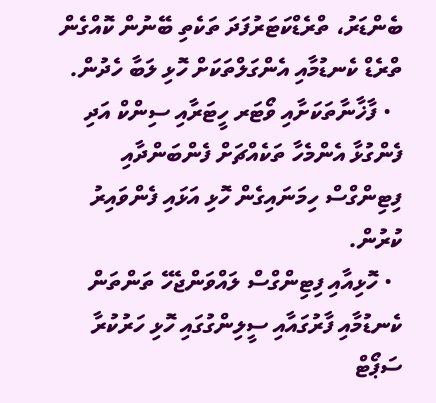ބެންޑަރު، ތްރެޑްކަޓަރުފަދަ ތަކެތި ބޭނުން ކޮއްގެން ތްރެޑް ކެނޑުމާއި އެންގަލްތަކަށް ހޮޅި ލަބާ ހެދުން.
  • ފާޚާނާތަކަށާއި ވޯޓަރ ހީޓަރާއި ސިންކް އަދި ފެންގުޅާ އެންމެހާ ތަކެއްޗަށް ފެންބަންދާއި ފިޓިންގްސް ހިމަނައިގެން ހޮޅި އަޅައި ފެންވައިރު ކުރުން.
  • ހޮޅިއާއި ފިޓިންގްސް ލައްވަންޖެހޭ ތަންތަން ކެނޑުމާއި ފާރުގައާއި ސީލިންގުގައި ހޮޅި ހަރުކުރާ ސަޕޯޓް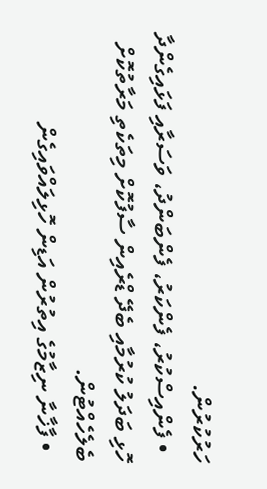ހަރުކުރުން.
  • ފެންއިސްކުރު، ފެންކަރު، ފެންބަންދު، ވަސަރާއި ފަޅައިގެންދާ ހޮޅި ބަދަލު ކުރުމާއި ބެދޭ ޑްރެއިން ސާފުކޮށް މިތަކެތި މަރާތުކޮށް ބެލެހެއްޓުން.
  • ފާޚާނާ ނިޒާމުގެ އިތުރުން އަޑިން ހޮޅިލައްވައިގެން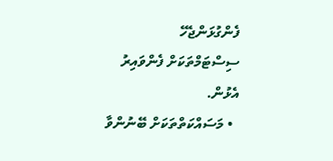ފެންގުޅަންޖެހޭ ސިސްޓަމްތަކަށް ފެންވައިރު އެޅުން.
  • މަސައްކަތްތަކަށް ބޭނުންވާ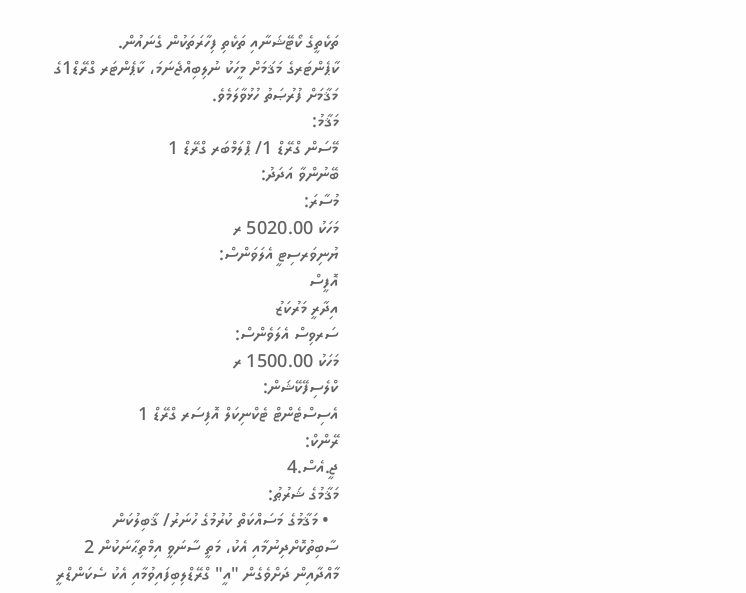ތަކެތީގެ ކޯޓޭޝަނާއި ތަކެތި ފިހާރަތަކުން ގެނައުން.
ކާޕެންޓަރގެ މަޤަމަށް މީހަކު ނުލިބިއްޖެނަމަ، ކާޕެންޓަރ ގްރޭޑް1ގެ މަޤާމަށް ފުރުޞަތު ހުޅުވާލަމެވެ.
މަޤާމު:
މޭސަން ގްރޭޑް 1/ ޕްލަމްބަރ ގްރޭޑް 1
ބޭނުންވާ އަދަދު:
މުސާރަ:
މަހަކު 5020.00 ރ
ޔުނިވަރސިޓީ އެލަވަންސް:
އޮފީސް
އިދާރީ މަރުކަޒު
ސަރވިސް އެލަވެންސް:
މަހަކު 1500.00 ރ
ކްލެސިފޭކޭޝަން:
އެސިސްޓެންޓް ޓެކްނިކަލް އޮފިސަރ ގްރޭޑް 1
ރޭންކް:
ޖީ.އެސް.4
މަޤާމުގެ ޝަރުޠު:
  • މަޤާމުގެ މަސައްކަތް ކުރުމުގެ ހުނަރު/ ޤާބިލުކަން ސާބިތުކޮށްދިނުމާއި އެކު، މަތީ ސާނަވީ އިމްތިޙާނަކުން 2 މާއްދާއިން ދަށްވެގެން "އީ" ގްރޭޑްލިބިފައިވުމާއި އެކު ސެކަންޑްރީ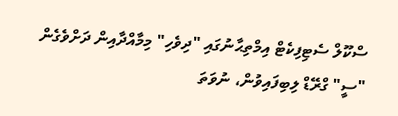ސްކޫލް ސެޓިފިކެޓް އިމްތިޙާނުގައި "ދިވެހި" މިމާއްދާއިން ދަށްވެގެން "ސީ" ގްރޭޑް ލިބިފައިވުން، ނުވަތަ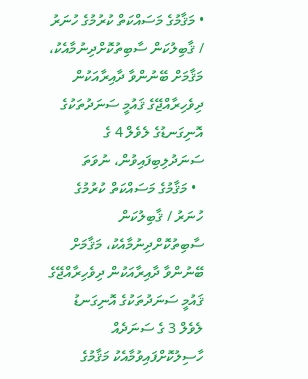• މަޤާމުގެ މަސައްކަތް ކުރުމުގެ ހުނަރު / ޤާބިލުކަން ސާބިތުކޮށްދިނުމާއެކު، މަޤާމަށް ބޭނުންވާ ދާއިރާއަކުން ދިވެހިރާއްޖޭގެ ޤައުމީ ސަނަދުތަކުގެ އޮނިގަނޑުގެ ލެވެލް 4 ގެ ސަނަދުލިބިފައިވުން، ނުވަތަ
  • މަޤާމުގެ މަސައްކަތް ކުރުމުގެ ހުނަރު / ޤާބިލުކަން ސާބިތުކޮށްދިނުމާއެކު، މަޤާމަށް ބޭނުންވާ ދާއިރާއަކުން ދިވެހިރާއްޖޭގެ ޤައުމީ ސަނަދުތަކުގެ އޮނިގަނޑު ލެވެލް 3 ގެ ސަނަދެއް ހާސިލުކޮށްފައިވުމާއެކު މަޤާމުގެ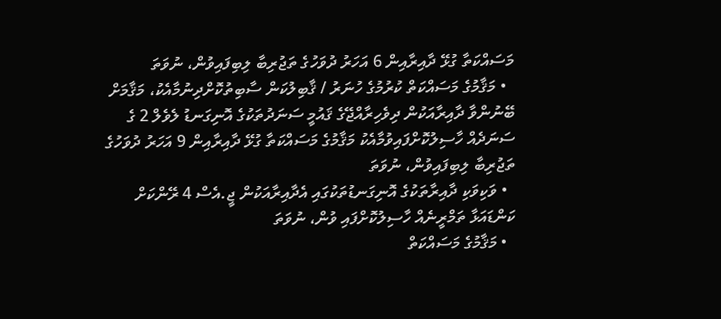މަސައްކަތާ ގުޅޭ ދާއިރާއިން 6 އަހަރު ދުވަހުގެ ތަޖުރިބާ ލިބިފައިވުން، ނުވަތަ
  • މަޤާމުގެ މަސައްކަތް ކުރުމުގެ ހުނަރު / ޤާބިލުކަން ސާބިތުކޮށްދިނުމާއެކު، މަޤާމަށް ބޭނުންވާ ދާއިރާއަކުން ދިވެހިރާއްޖޭގެ ޤައުމީ ސަނަދުތަކުގެ އޮނިގަނޑު ލެވެލް 2 ގެ ސަނަދެއް ހާސިލުކޮށްފައިވުމާއެކު މަޤާމުގެ މަސައްކަތާ ގުޅޭ ދާއިރާއިން 9 އަހަރު ދުވަހުގެ ތަޖުރިބާ ލިބިފައިވުން، ނުވަތަ
  • ވަކިވަކި ދާއިރާތަކުގެ އޮނިގަނޑުތަކުގައި އެދާއިރާއަކުން ޖީ.އެސް 4 ރޭންކަށް ކަންޑައަޅާ ތަމްރީނެއް ހާސިލުކޮށްފައި ވުން، ނުވަތަ
  • މަޤާމުގެ މަސައްކަތް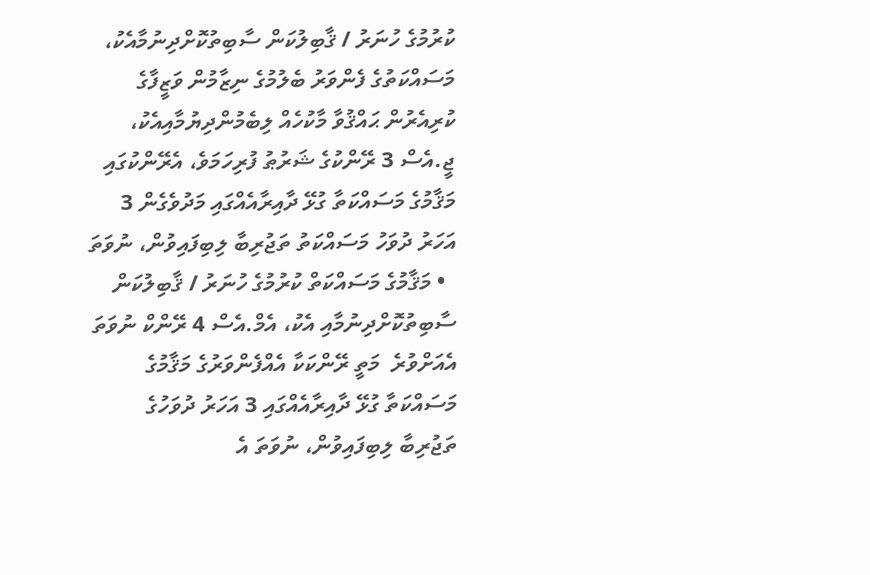ކުރުމުގެ ހުނަރު / ޤާބިލުކަން ސާބިތުކޮށްދިނުމާއެކު، މަސައްކަތުގެ ފެންވަރު ބެލުމުގެ ނިޒާމުން ވަޒީފާގެ ކުރިއެރުން ޙައްޤުވާ މާކުހެއް ލިބެމުންދިޔުމާއިއެކު، ޖީ.އެސް 3 ރޭންކުގެ ޝަރުޠު ފުރިހަމަވެ، އެރޭންކުގައި މަޤާމުގެ މަސައްކަތާ ގުޅޭ ދާއިރާއެއްގައި މަދުވެގެން 3 އަހަރު ދުވަހު މަސައްކަތު ތަޖުރިބާ ލިބިފައިވުން، ނުވަތަ
  • މަޤާމުގެ މަސައްކަތް ކުރުމުގެ ހުނަރު / ޤާބިލުކަން ސާބިތުކޮށްދިނުމާއި އެކު، އެމް.އެސް 4 ރޭންކް ނުވަތަ އެއަށްވުރެ  މަތީ ރޭންކަކާ އެއްފެންވަރުގެ މަޤާމުގެ މަސައްކަތާ ގުޅޭ ދާއިރާއެއްގައި 3 އަހަރު ދުވަހުގެ ތަޖުރިބާ ލިބިފައިވުން، ނުވަތަ އެ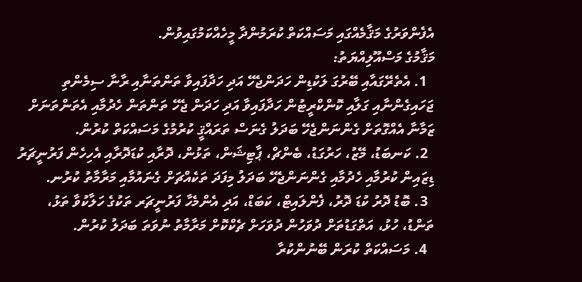އެފެންވަރުގެ މަޤާމެއްގައި މަސައްކަތް ކުރަމުންދާ މީހެއްކަމުގައިވުން.
މަޤާމުގެ މަސްއޫލިއްޔަތު:
  1. އެތެރޭގައާއި ބޭރުގަ ލަކުޑިން ހަދަންޖެހޭ އަދި ހަދާފައިވާ ތަންތަނާއި ރާނާ ސިމެންތި ޖަހައިގެންނާއި ގަލާއި ކޮންކްރީޓުން ހަދާފައިވާ އަދި ހަދަން ޖެހޭ ތަންތަން ހެދުމާއި އެތަންތަނަށް ޒަމާނާ އެއްގޮތަށް ގެންނަންޖެހޭ ބަދަލު ގެނަސް ތަރައްޤީ ކުރުމުގެ މަސައްކަތް ކުރުން.
  2. ކަނބަޑު، މޭޒު، ހަރުގަޑު، ބެންޗް، ޕާޓިޝަން، ތަޅުން، ދޮރާއި ކުޑަދޮރާއި އެހިހެން ފަރުނީޗަރު ޑިޒައިން ކުރުމާއި ހެދުމާއި ގެންނަންޖެހޭ ބަދަލު މިފަދަ ތަކެއްޗަށް ގެނައުމާއި މަރާމާތު ކުރުނ.
  3. ބޮޑު ދޮރު ކުޑަ ދޮރު، ފެންލައިޓް، ކަބަޑް، އަދި އެންމެހާ ފަރުނީޗަރ ތަކުގެ ހަލާކުވާ ތަޅު، ތަންޑު، ހުޅު، އަތްގަޑުތަށް ދުވަހުން ދުވަހަށް ޗެކްކޮށް މަރާމާތު ނުވަތަ ބަދަލު ކުރުން.
  4. މަސައްކަތް ކުރަން ބޭނުންކުރާ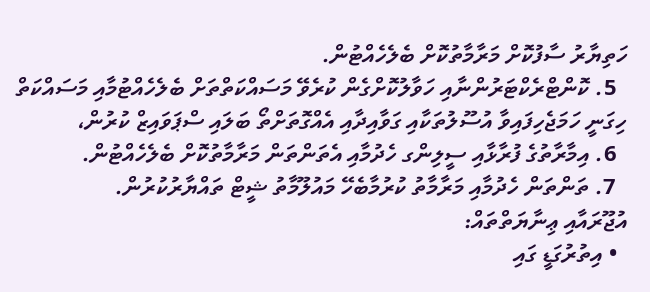ހަތިޔާރު ސާފުކޮށް މަރާމާތުކޮށް ބެލެހެއްޓުން.
  5. ކޮންޓްރެކްޓަރުންނާއި ހަވާލުކޮށްގެން ކުރެވޭ މަސައްކަތްތަށް ބެލެހެއްޓުމާއި މަސައްކަތް ހިގަނީ ހަމަޖެހިފައިވާ އުސޫލުތަކާއި ގަވާއިދާއި އެއްގޮތަށްތޯ ބަލައި ސްޕަވައިޒް ކުރުން،
  6. އިމާރާތުގެ ފުރާޅާއި ސީލިންގ ހެދުމާއި އެތަންތަން މަރާމާތުކޮށް ބެލެހެއްޓުން.
  7. ތަންތަން ހެދުމާއި މަރާމާތު ކުރުމާބެހޭ މައުލޫމާތު ޝީޓް ތައްޔާރުކުރުން.
އުޖޫރައާއި ޢިނާޔަތްތައް:
  • އިތުރުގަޑީ ގައި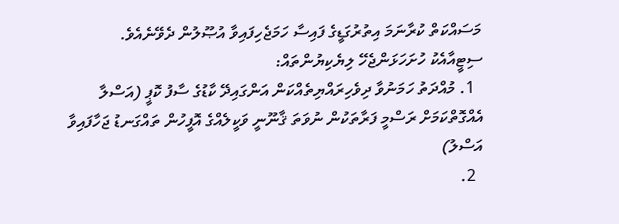މަސައްކަތް ކުރާނަމަ އިތުރުގަޑީގެ ފައިސާ ހަމަޖެހިފައިވާ އުޞޫލުން ދެވޭނެއެވެ.
ސިޓީއާއެކު ހުށަހަޅަންޖެހޭ ލިޔެކިޔުންތައް:
  1. މުއްދަތު ހަމަނުވާ ދިވެހިރައްޔިތެއްކަން އަންގައިދޭ ކާޑުގެ ސާފު ކޮޕީ (އަސްލާ އެއްގޮތްކަމަށް ރަސްމީ ފަރާތަކުން ނުވަތަ ޤާނޫނީ ވަކީލެއްގެ އޮފީހުން ތައްގަނޑު ޖަހާފައިވާ އަސްލު)
  2.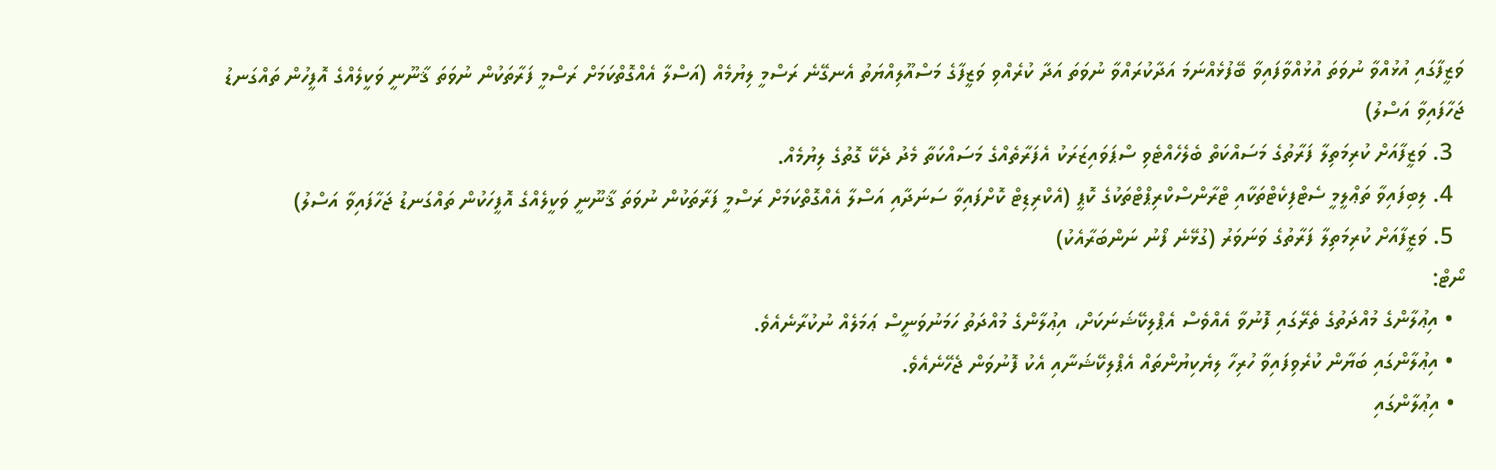ވަޒީފާގައި އުޅުއްވާ ނުވަތަ އުޅުއްވާފައިވާ ބޭފުޅެއްނަމަ އަދާކުރައްވާ ނުވަތަ އަދާ ކުރެއްވި ވަޒީފާގެ މަސްއޫލިއްޔަތު އެނގޭނެ ރަސްމީ ލިޔުމެއް (އަސްލާ އެއްގޮތްކަމަށް ރަސްމީ ފަރާތަކުން ނުވަތަ ޤާނޫނީ ވަކީލެއްގެ އޮފީހުން ތައްގަނޑު ޖަހާފައިވާ އަސްލު)
  3. ވަޒީފާއަށް ކުރިމަތިލާ ފަރާތުގެ މަސައްކަތް ބެލެހެއްޓެވި ސްޕަވައިޒަރަކު އެފަރާތެއްގެ މަސައްކަތާ މެދު ދެކޭ ގޮތުގެ ލިޔުމެއް.
  4. ލިބިފައިވާ ތަޢްލީމީ ސެޓްފިކެޓްތަކާއި ޓްރާންސްކްރިޕްޓްތަކުގެ ކޮޕީ (އެކްރިޑިޓް ކޮށްފައިވާ ސަނަދާއި އަސްލާ އެއްގޮތްކަމަށް ރަސްމީ ފަރާތަކުން ނުވަތަ ޤާނޫނީ ވަކީލެއްގެ އޮފީހަކުން ތައްގަނޑު ޖަހާފައިވާ އަސްލު)
  5. ވަޒީފާއަށް ކުރިމަތިލާ ފަރާތުގެ ވަނަވަރު (ގުޅޭނެ ފޯނު ނަންބަރާއެކު)
ނޯޓް:
  • އިޢުލާންގެ މުއްދަތުގެ ތެރޭގައި ފޮނުވާ އެއްވެސް އެޕްލިކޭޝަނަކަށް، އިޢުލާންގެ މުއްދަތު ހަމަނުވަނީސް ޢަމަލެއް ނުކުރާނެއެވެ.
  • އިޢުލާންގައި ބަޔާން ކުރެވިފައިވާ ހުރިހާ ލިޔެކިޔުންތައް އެޕްލިކޭޝަނާއި އެކު ފޮނުވަން ޖެހޭނެއެވެ.
  • އިޢުލާންގައި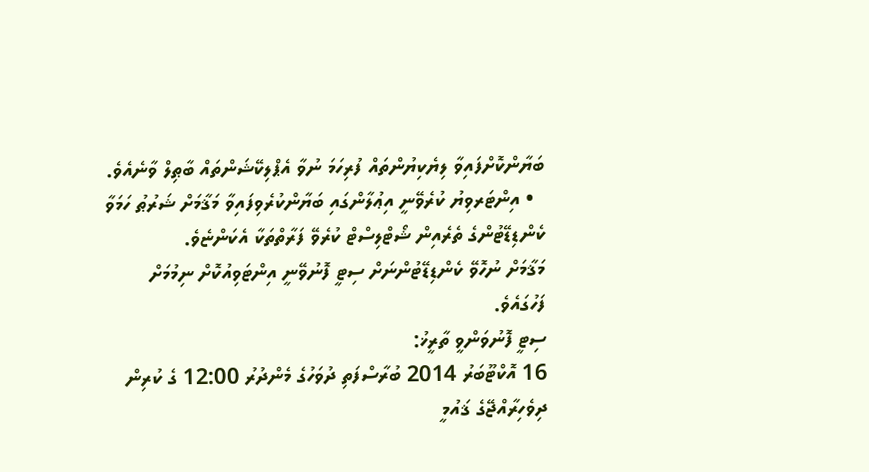ބަޔާންކޮށްފައިވާ ލިޔެކިޔުންތައް ފުރިހަމަ ނުވާ އެޕްލިކޭޝަންތައް ބާޠިލް ވާނެއެވެ.
  • އިންޓަރވިޔު ކުރެވޭނީ އިޢުލާންގައި ބަޔާންކުރެވިފައިވާ މަޤާމަށް ޝަރުޠު ހަމަވާ ކެންޑިޑޭޓުންގެ ތެރެއިން ޝޯޓްލިސްޓް ކުރެވޭ ފަރާތްތަކާ އެކަންޏެވެ.
މަޤާމަށް ނުހޮވޭ ކެންޑިޑޭޓުންނަށް ސިޓީ ފޮނުވޭނީ އިންޓަވިއުކޮށް ނިމުމަށް ފަހުގައެވެ.
ސިޓީ ފޮނުވަންވީ ތާރީޚު:
16 އޮކްޓޫބަރު 2014 ބުރާސްފަތި ދުވަހުގެ މެންދުރު 12:00 ގެ ކުރިން ދިވެހިރާއްޖޭގެ ޤައުމީ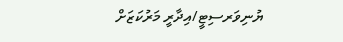ޔުނިވަރސިޓީ/އިދާރީ މަރުކަޒަށް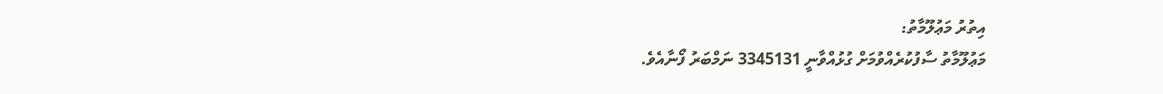އިތުރު މަޢުލޫމާތު:
މަޢުލޫމާތު ސާފުކުރެއްވުމަށް ގުޅުއްވާނީ 3345131 ނަމްބަރު ފޯނާއެވެ.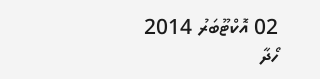02 އޮކްޓޫބަރު 2014
ހޯދާ